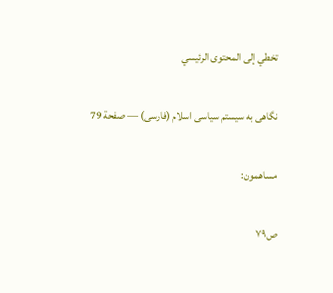تخطي إلى المحتوى الرئيسي

نگاهى به سيستم سياسى اسلام (فارسى) — صفحة 79

مساهمون:

ص٧٩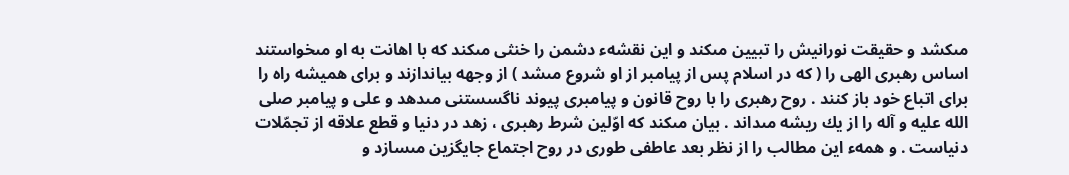مىكشد و حقيقت نورانيش را تبيين مىكند و اين نقشهء دشمن را خنثى مىكند كه با اهانت به او مىخواستند اساس رهبرى الهى را ( كه در اسلام پس از پيامبر از او شروع مىشد ) از وجهه بياندازند و براى هميشه راه را براى اتباع خود باز كنند . روح رهبرى را با روح قانون و پيامبرى پيوند ناگسستنى مىدهد و على و پيامبر صلى الله عليه و آله را از يك ريشه مىداند . بيان مىكند كه اوّلين شرط رهبرى ، زهد در دنيا و قطع علاقه از تجمّلات دنياست . و همهء اين مطالب را از نظر بعد عاطفى طورى در روح اجتماع جايگزين مىسازد و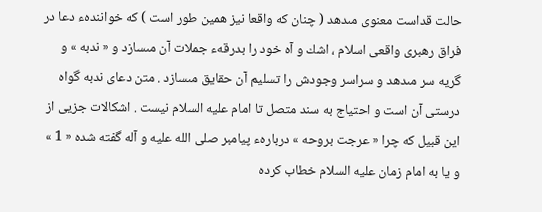حالت قداست معنوى مىدهد ( چنان كه واقعا نيز همين طور است ) كه خوانندهء دعا در فراق رهبرى واقعى اسلام ، اشك و آه خود را بدرقهء جملات آن مىسازد و « ندبه » و گريه سر مىدهد و سراسر وجودش را تسليم آن حقايق مىسازد . متن دعاى ندبه گواه درستى آن است و احتياج به سند متصل تا امام عليه السلام نيست . اشكالات جزيى از اين قبيل كه چرا « عرجت بروحه » دربارهء پيامبر صلى الله عليه و آله گفته شده « 1 » و يا به امام زمان عليه السلام خطاب كرده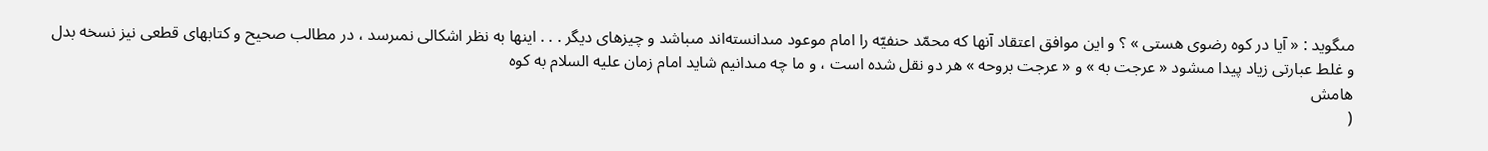مىگويد : « آيا در كوه رضوى هستى » ؟ و اين موافق اعتقاد آنها كه محمّد حنفيّه را امام موعود مىدانسته‌اند مىباشد و چيزهاى ديگر . . . اينها به نظر اشكالى نمىرسد ، در مطالب صحيح و كتابهاى قطعى نيز نسخه بدل و غلط عبارتى زياد پيدا مىشود « عرجت به » و « عرجت بروحه » هر دو نقل شده است ، و ما چه مىدانيم شايد امام زمان عليه السلام به كوه
هامش
(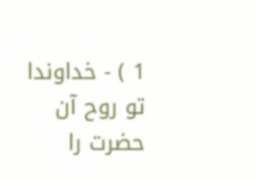1 ) - خداوندا تو روح آن حضرت را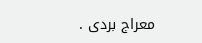معراج بردى .